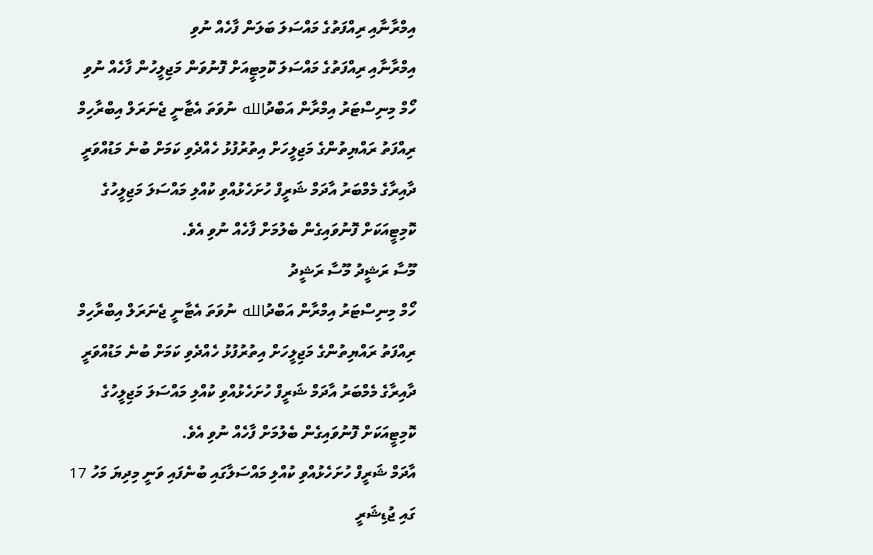އިމްރާނާއި ރިއްފަތުގެ މައްސަލަ ބަލަން ފާހެއް ނުވި
އިމްރާނާއި ރިއްފަތުގެ މައްސަލަ ކޮމިޓީއަށް ފޮނުވަން މަޖިލީހުން ފާހެއް ނުވި
ހޯމް މިނިސްޓަރު އިމްރާން އަބްދުالله ނުވަތަ އެޓާނީ ޖެނަރަލް އިބްރާހިމް ރިއްފަތު ރައްޔިތުންގެ މަޖިލީހަށް އިތުރުފުޅު ހެއްދެވި ކަމަށް ބުނެ މަޑުއްވަރީ ދާއިރާގެ މެމްބަރު އާދަމް ޝަރީފް ހުށަހެޅުއްވި ކުއްލި މައްސަލަ މަޖިލީހުގެ ކޮމިޓީއަކަށް ފޮނުވައިގެން ބެލުމަށް ފާހެއް ނުވި އެވެ.
މޫސާ ރަޝީދު މޫސާ ރަޝީދު
ހޯމް މިނިސްޓަރު އިމްރާން އަބްދުالله ނުވަތަ އެޓާނީ ޖެނަރަލް އިބްރާހިމް ރިއްފަތު ރައްޔިތުންގެ މަޖިލީހަށް އިތުރުފުޅު ހެއްދެވި ކަމަށް ބުނެ މަޑުއްވަރީ ދާއިރާގެ މެމްބަރު އާދަމް ޝަރީފް ހުށަހެޅުއްވި ކުއްލި މައްސަލަ މަޖިލީހުގެ ކޮމިޓީއަކަށް ފޮނުވައިގެން ބެލުމަށް ފާހެއް ނުވި އެވެ.
އާދަމް ޝަރީފް ހުށަހެޅުއްވި ކުއްލި މައްސަލާގައި ބުނެފައި ވަނީ މިދިޔަ މަހު 17 ގައި ޖުޑިޝަރީ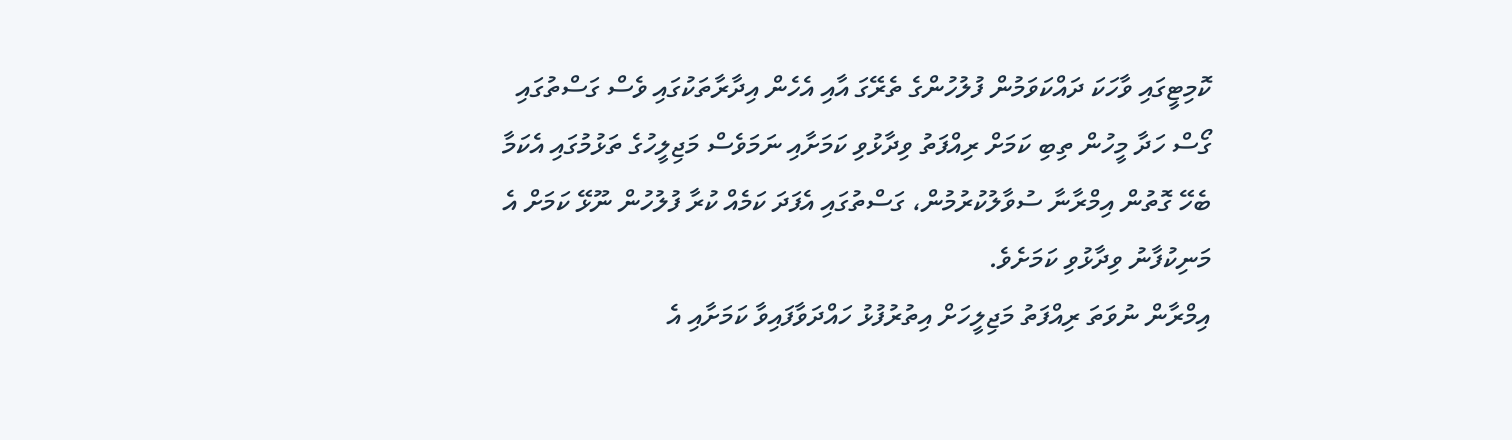ކޮމިޓީގައި ވާހަކަ ދައްކަވަމުން ފުލުހުންގެ ތެރޭގަ އާއި އެހެން އިދާރާތަކުގައި ވެސް ގަސްތުގައި ގޯސް ހަދާ މީހުން ތިބި ކަމަށް ރިއްފަތު ވިދާޅުވި ކަމަށާއި ނަމަވެސް މަޖިލީހުގެ ތަޅުމުގައި އެކަމާ ބެހޭ ގޮތުން އިމްރާނާ ސުވާލުކުރުމުން، ގަސްތުގައި އެފަދަ ކަމެއް ކުރާ ފުލުހުން ނޫޅޭ ކަމަށް އެ މަނިކުފާނު ވިދާޅުވި ކަމަށެވެ.
އިމްރާން ނުވަތަ ރިއްފަތު މަޖިލީހަށް އިތުރުފުޅު ހައްދަވާފައިވާ ކަމަށާއި އެ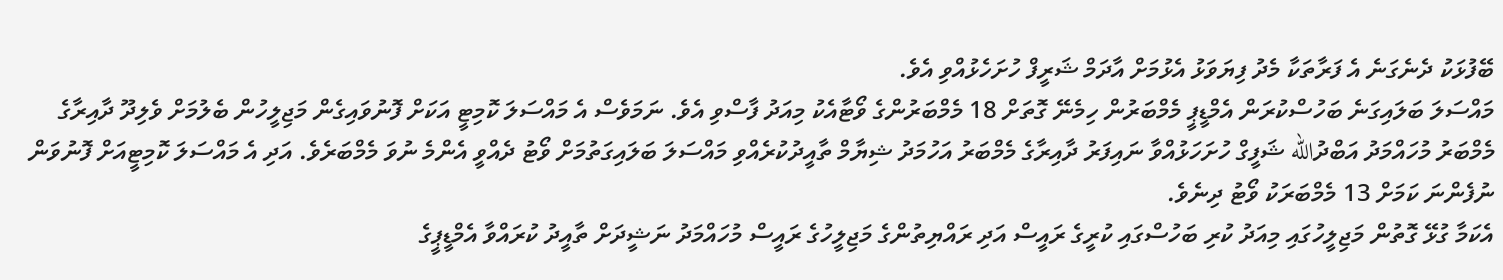ބޭފުޅަކު ދެނެގަނެ އެ ފަރާތަކާ މެދު ފިޔަވަޅު އެޅުމަށް އާދަމް ޝަރީފް ހުށަހެޅުއްވި އެވެ.
މައްސަލަ ބަލައިގަނެ ބަހުސްކުރަން އެމްޑީޕީ މެމްބަރުން ހިމެނޭ ގޮތަށް 18 މެމްބަރުންގެ ވޯޓާއެކު މިއަދު ފާސްވި އެވެ. ނަމަވެސް އެ މައްސަލަ ކޮމިޓީ އަކަށް ފޮނުވައިގެން މަޖިލީހުން ބެލުމަށް ވެލިދޫ ދާއިރާގެ މެމްބަރު މުހައްމަދު އަބްދުالله ޝަފީގް ހުށަހަޅުއްވާ ނައިފަރު ދާއިރާގެ މެމްބަރު އަހުމަދު ޝިޔާމް ތާއީދުކުރެއްވި މައްސަލަ ބަލައިގަތުމަށް ވޯޓު ދެއްވީ އެންމެ ނުވަ މެމްބަރެވެ. އަދި އެ މައްސަލަ ކޮމިޓީއަށް ފޮނުވަން ނުފެންނަ ކަމަށް 13 މެމްބަރަކު ވޯޓު ދިނެވެ.
އެކަމާ ގުޅޭ ގޮތުން މަޖިލީހުގައި މިއަދު ކުރި ބަހުސްގައި ކުރީގެ ރައީސް އަދި ރައްޔިތުންގެ މަޖިލީހުގެ ރައީސް މުހައްމަދު ނަޝީދަށް ތާއީދު ކުރައްވާ އެމްޑީޕީގެ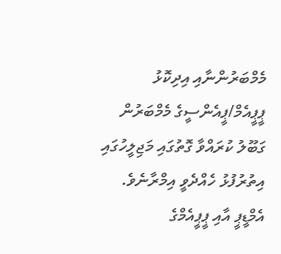މެމްބަރުންނާއި އިދިކޮޅު ޕީޕީއެމް/ޕީއެންސީގެ މެމްބަރުން ގަބޫލު ކުރައްވާ ގޮތުގައި މަޖިލީހުގައި އިތުރުފުޅު ހެއްދެވީ އިމްރާނެވެ.
އެމްޑީޕީ އާއި ޕީޕީއެމްގެ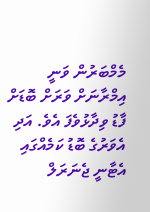މެމްބަރުން ވަނީ އިމްރާނަށް ވަރަށް ބޮޑަށް ފާޑު ވިދާޅުވެފަ އެވެ. އަދި އެވަރުގެ ބޮޑު ކަމެއްގައި އެޓާނީ ޖެނަރަލް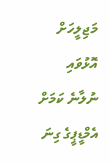މަޖިލީހަށް އޮޅުވައި ނުލާނެ ކަމަށް އެމްޑީޕީގެ ގިނަ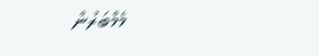މެމްބަރުން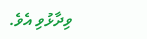ވިދާޅުވި އެވެ.